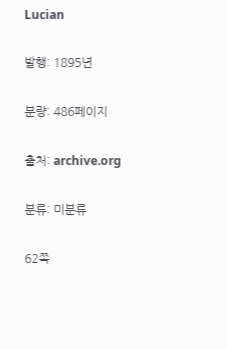Lucian

발행: 1895년

분량: 486페이지

출처: archive.org

분류: 미분류

62쪽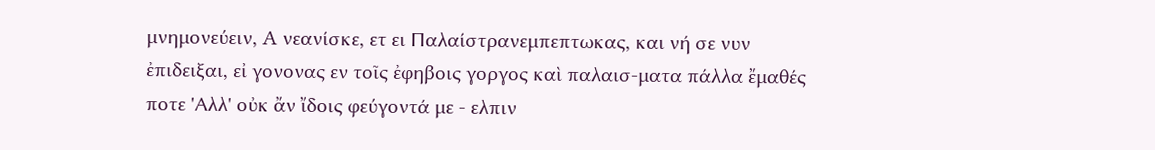μνημονεύειν, A νεανίσκε, ετ ει Παλαίστρανεμπεπτωκας, και νή σε νυν ἐπιδειξαι, εἰ γονονας εν τοῖς ἐφηβοις γοργος καὶ παλαισ-ματα πάλλα ἔμαθές ποτε 'Aλλ' οὐκ ἄν ἴδοις φεύγοντά με - ελπιν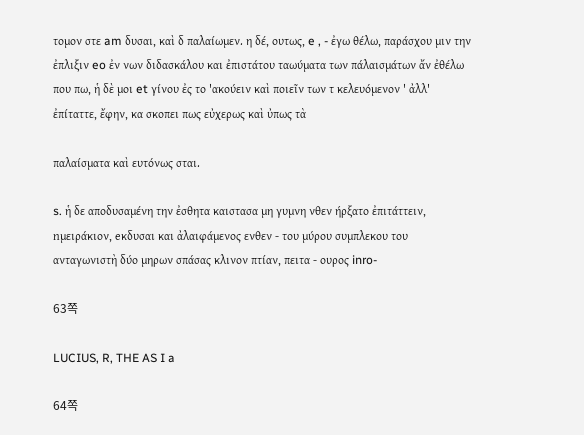τομον στε am δυσαι, καὶ δ παλαίωμεν. η δέ, ουτως, e , - ἐγω θέλω, παράσχου μιν την ἐπλιξιν eo ἐν νων διδασκάλου και ἐπιστάτου ταωύματα των πάλαισμάτων ἄν ἐθέλω που πω, ἡ δὲ μοι et γίνου ἐς το 'ακούειν καὶ ποιεῖν των τ κελευόμενον ' ἀλλ' ἐπίταττε, ἔφην, κα σκοπει πως εὐχερως καὶ ὐπως τὰ

παλαίσματα καὶ ευτόνως σται.

s. ἡ δε αποδυσαμένη την ἐσθητα καιστασα μη γυμνη νθεν ήρξατο ἐπιτάττειν, nμειράκιον, eκδυσαι και ἀλαιφάμενος ενθεν - του μύρου συμπλεκου του ανταγωνιστὴ δύο μηρων σπάσας κλινον πτίαν, πειτα - ουρος inro-

63쪽

LUCIUS, R, THE AS I a

64쪽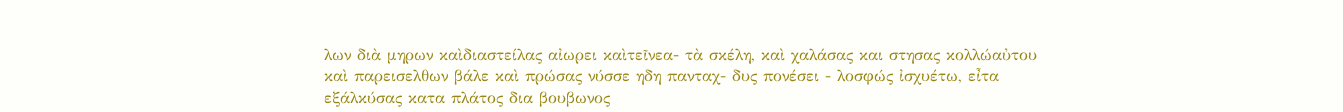λων διὰ μηρων καὶδιαστείλας αἰωρει καὶτεῖνεα- τὰ σκέλη, καὶ χαλάσας και στησας κολλώαὐτου καὶ παρεισελθων βάλε καὶ πρώσας νύσσε ηδη πανταχ- δυς πονέσει - λοσφώς ἰσχυέτω, εἶτα εξάλκύσας κατα πλάτος δια βουβωνος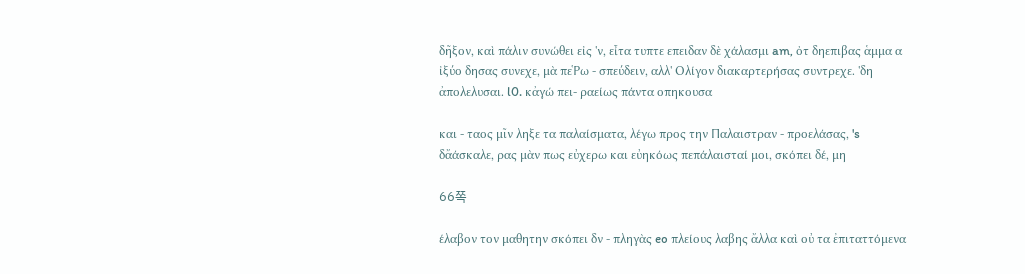δῆξον, καὶ πάλιν συνώθει εἰς 'ν, εἶτα τυπτε επειδαν δὲ χάλασμι am, ὀτ δηεπιβας ἁμμα α ἰξύο δησας συνεχε, μὰ πεῬω - σπεύδειν, αλλ' Oλίγον διακαρτερήσας συντρεχε. 'δη ἀπολελυσαι. l0. κἀγώ πει- ραείως πάντα οπηκουσα

και - ταος μῖν ληξε τα παλαίσματα, λέγω προς την Παλαιστραν - προελάσας, 's δἄάσκαλε, ρας μὰν πως εὐχερω και εὐηκόως πεπάλαισταί μοι, σκόπει δέ, μη

66쪽

έλαβον τον μαθητην σκόπει δν - πληγὰς eo πλείους λαβης ἄλλα καὶ οὐ τα ἐπιταττόμενα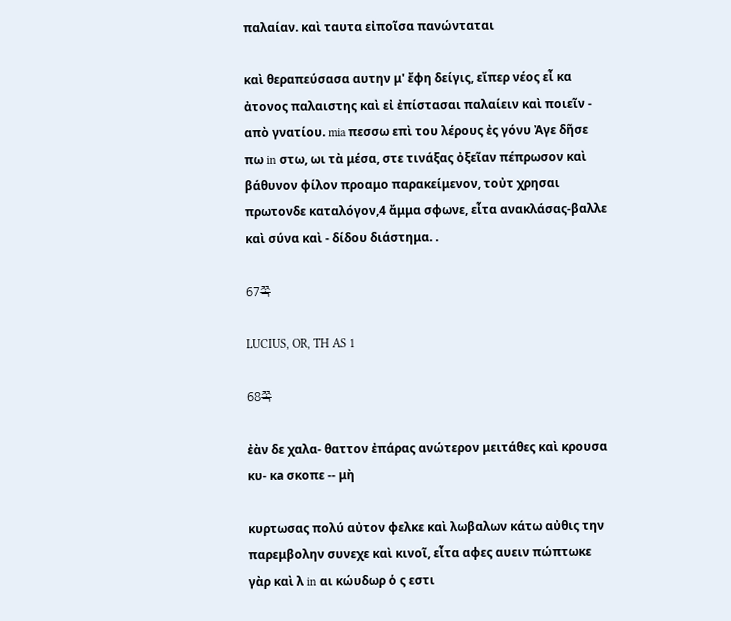παλαίαν. καὶ ταυτα εἰποῖσα πανώνταται

καὶ θεραπεύσασα αυτην μ' ἔφη δείγις, εἴπερ νέος εἶ κα ἀτονος παλαιστης καὶ εἰ ἐπίστασαι παλαίειν καὶ ποιεῖν - απὸ γνατίου. mia πεσσω επὶ του λέρους ἐς γόνυ Ἀγε δῆσε πω in στω, ωι τὰ μέσα, στε τινάξας ὀξεῖαν πέπρωσον καὶ βάθυνον φίλον προαμο παρακείμενον, τοὐτ χρησαι πρωτονδε καταλόγον,4 ἄμμα σφωνε, εἶτα ανακλάσας-βαλλε καὶ σύνα καὶ - δίδου διάστημα. .

67쪽

LUCIUS, OR, TH AS 1

68쪽

ἐὰν δε χαλα- θαττον ἐπάρας ανώτερον μειτάθες καὶ κρουσα κυ- κa σκοπε -- μὴ

κυρτωσας πολύ αὐτον φελκε καὶ λωβαλων κάτω αὐθις την παρεμβολην συνεχε καὶ κινοῖ, εἶτα αφες αυειν πώπτωκε γὰρ καὶ λ in αι κώυδωρ ὁ ς εστι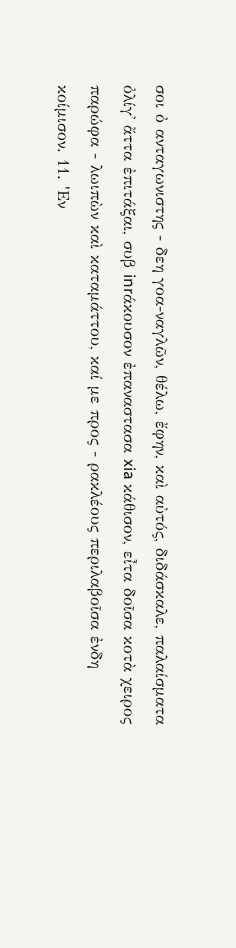σοι ὀ ανταγωνιστης - δεη γοα-ναγλῶν, θέλω, ἔφην, καὶ αὐτός, διδάσκαλε, παλαίσματα ὀλίγ' ἄττα ἐπιτάξαι, συβ inrάκουσον ἐπαναστασα xia κάθισον, εἶτα δοῖσα κοτὰ χειρος παρώφα - λωιπὼν καὶ καταμάττου, καί με προς - ρακλέους περιλαβοῖσα ἐνδη κοίμισον. 11. 'Eν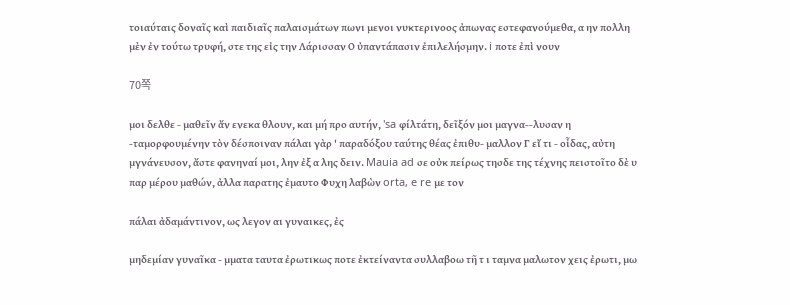τοιαύταις δοναῖς καὶ παιδιαῖς παλαισμάτων πωνι μενοι νυκτερινοος ἀπωνας εστεφανούμεθα, α ην πολλη μὲν ἐν τούτω τρυφή, στε της εἰς την Λάρισσαν Ο ὐπαντάπασιν ἐπιλελήσμην. i ποτε ἐπὶ νουν

70쪽

μοι δελθε - μαθεῖν ἄν ενεκα θλουν, και μή προ αυτήν, 'sa φίλτάτη, δεῖξόν μοι μαγνα--λυσαν η -ταμορφουμένην τὸν δέσποιναν πάλαι γὰρ ' παραδόξου ταύτης θέας ἐπιθυ- μαλλον Γ εἴ τι - οἶδας, αὐτη μγνάνευσον, ἄστε φανηναί μοι, λην ἐξ α λης δειν. Mauia ad σε οὐκ πείρως τησδε της τέχνης πειστοῖτο δὲ υ παρ μέρου μαθών, ἀλλα παρατης ἐμαυτο Φυχη λαβὼν orta, e re με τον

πάλαι ἀδαμάντινον, ως λεγον αι γυναικες, ἐς

μηδεμίαν γυναῖκα - μματα ταυτα ἐρωτικως ποτε ἐκτείναντα συλλαβοω τῆ τ ι ταμνα μαλωτον χεις ἐρωτι, μω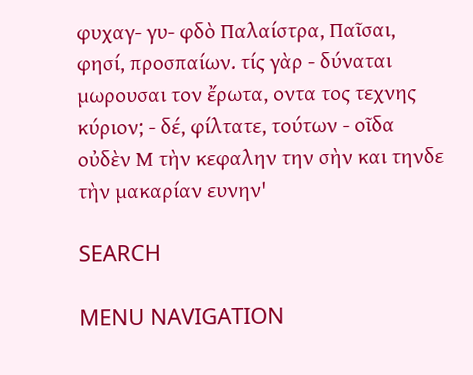φυχαγ- γυ- φδὸ Παλαίστρα, Παῖσαι, φησί, προσπαίων. τίς γὰρ - δύναται μωρουσαι τον ἔρωτα, οντα τος τεχνης κύριον; - δέ, φίλτατε, τούτων - οῖδα οὐδὲν Μ τὴν κεφαλην την σὴν και τηνδε τὴν μακαρίαν ευνην'

SEARCH

MENU NAVIGATION